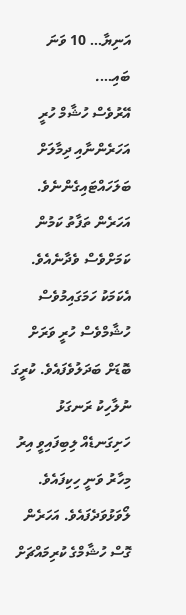އަނިޔާ… 10 ވަނަ ބައި….
އޭރުވެސް ހުޝާމް ހުރީ އަހަރެންނާއި ދިމާލަށް ބަލަހައްޓައިގެންނެވެ. އަހަރެން ތަފާތު ކަމުން ކަމަށްވެސް ވެދާނެއެވެ. އެކަމަކު ހަމަގައިމުވެސް ހުޝާމްވެސް ހުރީ ވަރަށް ބޮޑަށް ބަދަލުވެފައެވެ. ކުރީގަ ނުލާހިކު ރަނގަޅު ހަށިގަނޑެއް ލިބިފައިވީ އިރު މިހާރު ވަނީ ހިކިފައެވެ. ލޯވަޅުވަދެފައެވެ. އަހަރެން ގޮސް ހުޝާމްގެ ކުރިމައްޗަށް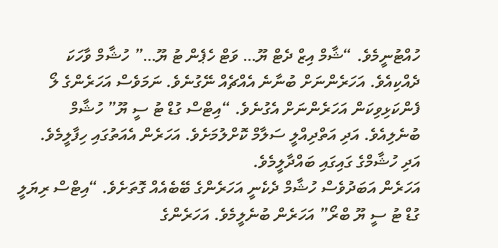ހުއްޓުނީމެވެ. “ޝާމް އިޒް ދެޓް ޔޫ… ވަޓް ހެޕެން ޓު ޔޫ…” ހުޝާމް ވާހަކަ ދެއްކިއެވެ. އަހަރެންނަށް ބުނާނެ އެއްޗެއް ނޭގުނެވެ. ނަމަވެސް އަހަރެންގެ ލޯ ފެންކަޅިވިކަން އަހަރެންނަށް އެގުނެވެ. “އިޓްސް ގުޑް ޓު ސީ ޔޫ” ހުޝާމް ބުނެލިއެވެ. އަދި އަތްދިއްލީ ސަލާމް ކޮށްލުމަށެވެ. އަހަރެން އެއަތުގައި ހިފާލީމެވެ. އަދި ހުޝާމްގެ ގައިގައި ބައްދާލީމެވެ.
އަހަރެން އަބަދުވެސް ހުޝާމް ދެކެނީ އަހަރެންގެ ބޭބެއެއް ގޮތަށެވެ. “އިޓްސް ރިޔަލީ ގުޑް ޓު ސީ ޔޫ ބްރޯ” އަހަރެން ބުނެލީމެވެ. އަހަރެންގެ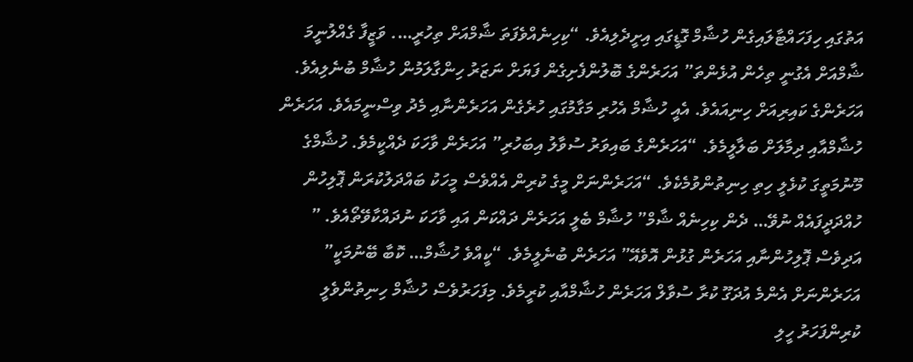އަތުގައި ހިފަހައްޓާލައިގެން ހުޝާމް ގޮޑީގައި އިށީދެލިއެވެ. “ކިހިނެއްވެފަތަ ޝާމްއަށް ތިހުރީ…. ވަޒީފާ ގެއްލުނީމަ ޝާމްއަށް އެގުނީ ތިހެން އުޅެންތަ” އަހަރެންގެ ބޮލުންފެށިގެން ފަޔަށް ނަޒަރު ހިންގާލަމުން ހުޝާމް ބުނެލިއެވެ. އަހަރެންގެ ކައިރިއަށް ހިނިއައެވެ. އެއީ ހުޝާމް އެހުރި މަގާމުގައި ހުރެގެން އަހަރެންނާއި މެދު ވިސްނީމައެވެ. އަހަރެން ހުޝާމްއާއި ދިމާލަށް ބަލާލީމެވެ. “އަހަރެންގެ ބައިވަރު ސުވާލު އިބަހުރި” އަހަރެން ވާހަކަ ދެއްކީމެވެ. ހުޝާމްގެ މޫނުމަތީގަ ކުޅެލީ ހިތި ހިނިތުންވުމެކެވެ. “އަހަރެންނަށް މީގެ ކުރިން އެއްވެސް މީހަކު ބައްދަލުކުރަން ޕޮލިހުން ހުއްދަދީފައެއް ނުވޭ… ދެން ކިހިނެއް ޝާމް” ހުޝާމް ބެލީ އަހަރެން ދައްކަން އައި ވާހަކަ ނުދައްކާވޭތޯއެވެ. ” އަދިވެސް ޕޮލިހުންނާއި އަހަރެން ގުޅުން އޮވެއޭ” އަހަރެން ބުނެލީމެވެ. “ކީއްވެ ހުޝާމް… ކޮބާ ބޭނުމަކީ” އަހަރެންނަށް އެންމެ އުދަގޫ ކުރާ ސުވާލް އަހަރެން ހުޝާމްއާއި ކުރީމެވެ. މިފަހަރުވެސް ހުޝާމް ހިނިތުންވެލީ ކުރިންފަހަރު ހީލި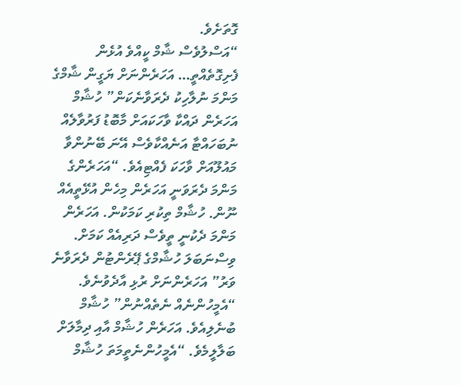ގޮތަށެވެ.
“އަސްލުވެސް ޝާމް ކީއްވެ އުޅެން ފެށިގޮތެއްތީ… އަހަރެންނަށް ޔަގީން ޝާމްގެ މަންމަ ނުލާހިކު ދެރަވާނެކަން” ހުޝާމް އަހަރެން ދައްކާ ވާހަކައަށް މާބޮޑު ފަރުވާލެއް ނުބަހައްޓާ އަނެއްކާވެސް އޭނަ ބޭނުންވާ މައުލޫއަށް ވާހަކަ ފެއްޓިއެވެ. “އަހަރެންގެ މަންމަ ދެރަވަނީ އަހަރެން މިހެން އުޅޭތީއެއް ނޫން. ހުޝާމް ތިކުރި ކަމަކުން. އަހަރެން މަންމަ ދެކުނީ ތީވެސް ދަރިއެއް ކަމަށް. ވިސްނަބަލަ ހުޝާމްގެ ޕޭރެންޓުން ދެރަވާނެ ވަރު” އަހަރެންނަށް ރުޅި އާދެވުނެވެ. “އެމީހުންނެއް ނެތެއްނުން” ހުޝާމް ބުނެލިއެވެ. އަހަރެން ހުޝާމް އާއި ދިމާލަށް ބަލާލީމެވެ. “އެމީހުންނެތީމަތަ ހުޝާމް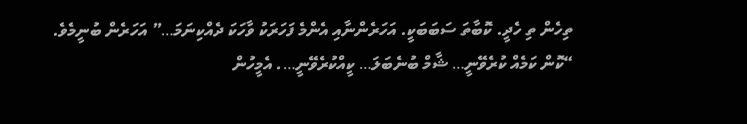ތިހެން ތި ހެދީ. ކޮބާތަ ސަބަބަކީ. އަހަރެންނާއި އެންމެ ފަހަރަކު ވާހަކަ ދެއްކިނަމަ…” އަހަރެން ބުނީމެވެ. “ކޮން ކަމެއް ކުރެވޭނީ… ޝާމް ބުނެބަލަ… ކީއްކުރެވޭނީ…. އެމީހުން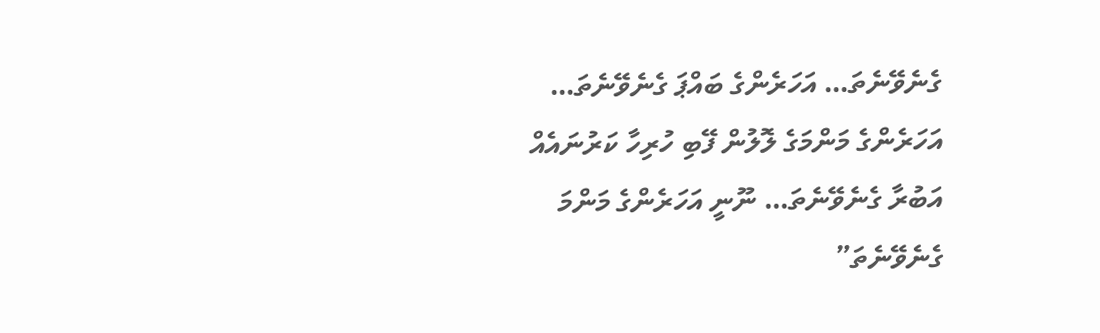ގެނެވޭނެތަ… އަހަރެންގެ ބައްޕަ ގެނެވޭނެތަ… އަހަރެންގެ މަންމަގެ ލޮލުން ފޭބި ހުރިހާ ކަރުނައެއް އަބުރާ ގެނެވޭނެތަ… ނޫނީ އަހަރެންގެ މަންމަ ގެނެވޭނެތަ”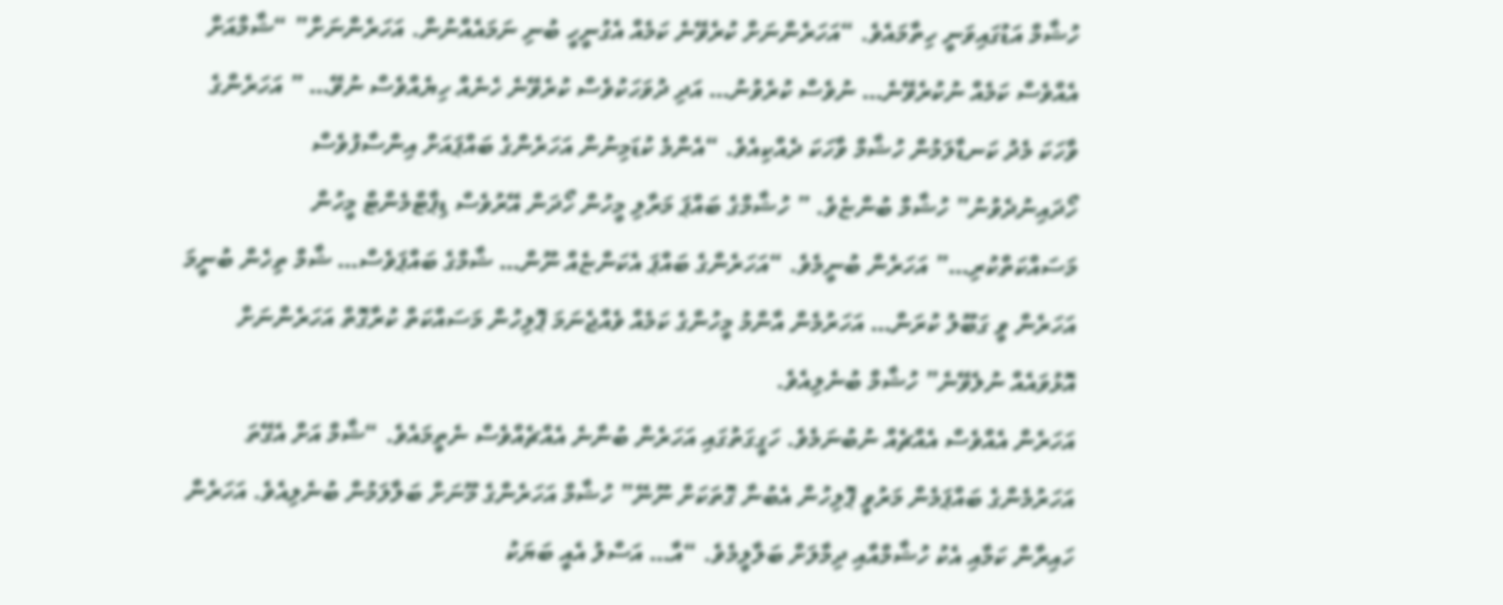ހުޝާމް އަޑުގައިވަނީ ހިތާމައެވެ. “އަހަރެންނަށް ކުރެވޭނެ ކަމެއް އެގުނީހީ ބުނި ނަމައެއްނުން. އަހަރެންނަށް” “ޝާމްއަށް އެއްވެސް ކަމެއް ނުކުރެވޭނެ… ނުވެސް ކުރެވުނު… އަދި ދުވަހަކުވެސް ކުރެވޭނެ ހެނެއް ހިޔެއްވެސް ނުވޭ… ” އަހަރެންގެ ވާހަކަ މެދު ކަނޑާލަމުން ހުޝާމް ވާހަކަ ދެއްކިއެވެ. “އެންމެ ކުޑަމިނުން އަހަރެންގެ ބައްޕައަށް އިންސާފުވެސް ހޯދައިނުދެވުނު” ހުޝާމް ބުންޏެވެ. ” ހުޝާމްގެ ބައްޕަ މަރާލި މީހުން ހޯދަން އޭރުވެސް ޑިޕާޓްމެންޓް މީހުން މަސައްކަތްކުރި…” އަހަރެން ބުނީމެވެ. “އަހަރެންގެ ބައްޕަ އެކަންޏެއް ނޫން… ޝާމްގެ ބައްޕަވެސް… ޝާމް ތިހެން ބުނީމަ އަހަރެން ވީ ގަބޫލު ކުރަން… އަހަރުމެން އާންމު މީހުންގެ ކަމެއް ވެއްޖެނަމަ ޕޮލިހުން މަސައްކަތް ކުރާގޮތް އަހަރެންނަށް އޮޅުވައެއް ނުލެވޭނެ” ހުޝާމް ބުނެލިއެވެ.
އަހަރެން އެއްވެސް އެއްޗެއް ނުބުނަމެވެ. ހަގީގަތުގައި އަހަރެން ބުނާނެ އެއްޗެއްވެސް ނެތީމައެވެ. “ޝާމް އަށް އެގޭތަ އަހަރުމެންގެ ބައްޕަމެން މަރުވީ ޕޮލިހުން އެބުނާ ގޮތަކަށް ނޫނޭ” ހުޝާމް އަހަރެންގެ މޫނަށް ބަލާލަމުން ބުނެލިއެވެ. އަހަރެން ހައިރާން ކަމާއި އެކު ހުޝާމްއާއި ދިމާލަށް ބަލާލީމެވެ. “އާ… އަސްލު އެއީ ބަޔަކު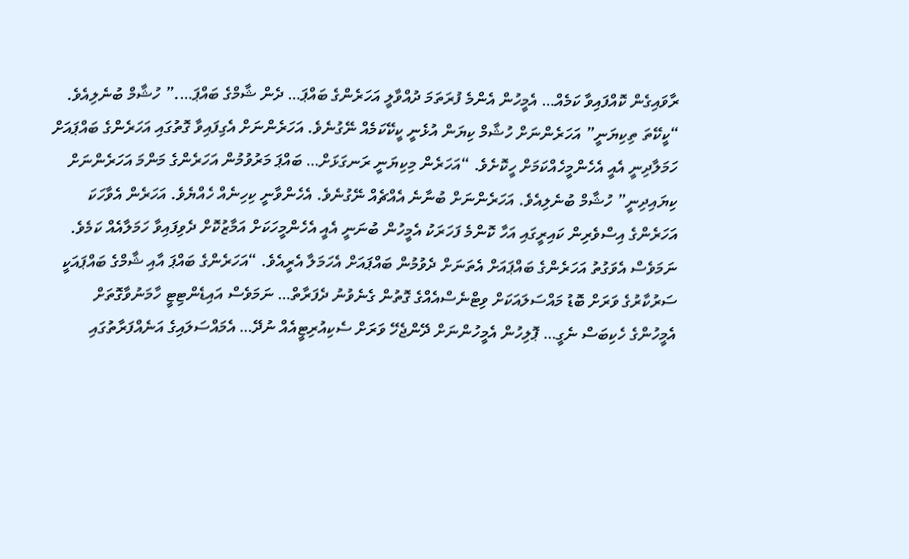ރާވައިގެން ކޮއްފައިވާ ކަމެއް… އެމީހުން އެންމެ ފުރަތަމަ ދުއްވާލީ އަހަރެންގެ ބައްޕަ… ދެން ޝާމްގެ ބައްޕަ….” ހުޝާމް ބުނެލިއެވެ. “ކީކޭތަ ތިކިޔަނީ” އަހަރެންނަށް ހުޝާމް ކިޔަން އުޅެނީ ކީކޭކަމެއް ނޭގުނެވެ. އަހަރެންނަށް އެގިފައިވާ ގޮތުގައި އަހަރެންގެ ބައްޕައަށް ހަމަލާދިނީ އެއީ އެހެންމީހެއްކަމަށް ހީކޮށެވެ. “އަހަރެން މިކިޔަނީ ރަނގަޅަށް… ބައްޕަ މަރުވުމުން އަހަރެންގެ މަންމަ އަހަރެންނަށް ކިޔައިދިނީ” ހުޝާމް ބުނެލިއެވެ. އަހަރެންނަށް ބުނާނެ އެއްޗެއް ނޭގުނެވެ. އެހެންވާނީ ކިހިނެއް ހެއްޔެވެ. އަހަރެން އެވާހަކަ އަހަރެންގެ އިސްވެރިން ކައިރީގައި އަހާ ކޮންމެ ފަހަރަކު އެމީހުން ބުނަނީ އެއީ އެހެންމީހަކަށް އަމާޒުކޮށް ދެވިފައިވާ ހަމަލާއެއް ކަމެވެ. ނަމަވެސް އެވަގުތު އަހަރެންގެ ބައްޕައަށް އެތަނަށް ދެވުމުން ބައްޕައަށް އެހަމަލާ އެރީއެވެ. “އަހަރެންގެ ބައްޕަ އާއި ޝާމްގެ ބައްޕައަކީ ސަރުކާރުގެ ވަރަށް ބޮޑު މައްސަލައަކަށް ވިޓްނެސްއެއްގެ ގޮތުން ގެނެވުނު ދެފަރާތް… ނަމަވެސް އައިޑެންޓިޓީ ހާމަނުވާގޮތަށް އެމީހުންގެ ހެކިބަސް ނެގީ… ޕޮލިހުން އެމީހުންނަށް ދޭންޖެހޭ ވަރަށް ސެކިއުރިޓީއެއް ނުދޭ… އެމައްސަލައިގެ އަނެއްފަރާތުގައި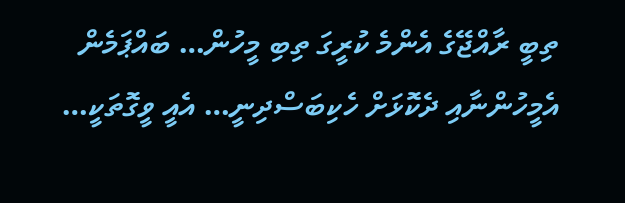ތިބީ ރާއްޖޭގެ އެންމެ ކުރީގަ ތިބި މީހުން… ބައްޕަމެން އެމީހުންނާއި ދެކޮޅަށް ހެކިބަސްދިނީ… އެއީ ވީގޮތަކީ…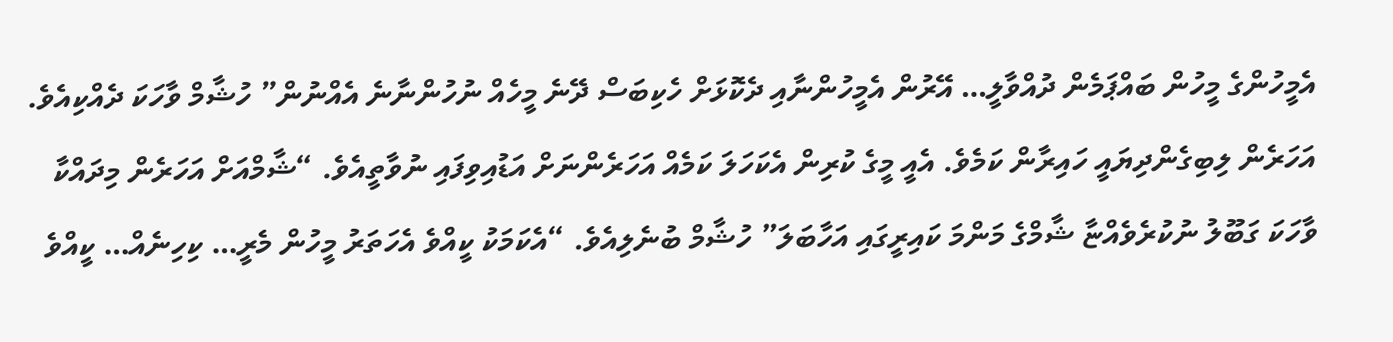އެމީހުންގެ މީހުން ބައްޕަމެން ދުއްވާލީ… އޭރުން އެމީހުންނާއި ދެކޮޅަށް ހެކިބަސް ދޭނެ މީހެއް ނުހުންނާނެ އެއްނުން” ހުޝާމް ވާހަކަ ދެއްކިއެވެ.
އަހަރެން ލިބިގެންދިޔައީ ހައިރާން ކަމެވެ. އެއީ މީގެ ކުރިން އެކަހަލަ ކަމެއް އަހަރެންނަށް އަޑުއިވިފައި ނުވާތީއެވެ. “ޝާމްއަށް އަހަރެން މިދައްކާ ވާހަކަ ގަބޫލު ނުކުރެވެއްޏާ ޝާމްގެ މަންމަ ކައިރީގައި އަހާބަލަ” ހުޝާމް ބުނެލިއެވެ. “އެކަމަކު ކީއްވެ އެހަތަރު މީހުން މެރީ… ކިހިނެއް… ކީއްވެ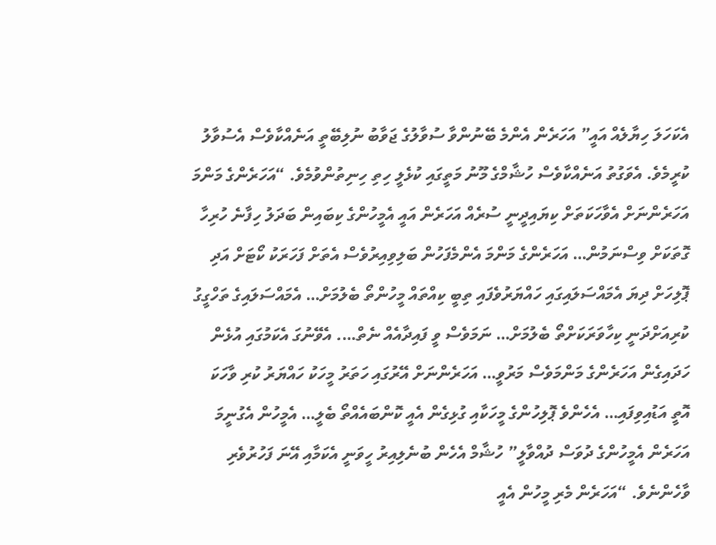އެކަހަލަ ހިޔާލެއް އައީ” އަހަރެން އެންމެ ބޭނުންވާ ސުވާލުގެ ޖަވާބު ނުލިބޭތީ އަނެއްކާވެސް އެސުވާލު ކުރީމެވެ. އެވަގުތު އަނެއްކާވެސް ހުޝާމްގެ މޫނު މަތީގައި ކުޅެލީ ހިތި ހިނިތުންވުމެވެ. “އަހަރެންގެ މަންމަ އަހަރެންނަށް އެވާހަކަތަށް ކިޔައިދީނީ ސުރެއް އަހަރެން އައީ އެމީހުންގެ ކިބައިން ބަދަލު ހިފާނެ ހުރިހާ ގޮތަކަށް ވިސްނަމުން… އަހަރެންގެ މަންމަ އެންމެފަހުން ބަލިވިއިރުވެސް އެތަށް ފަހަރަކު ކޯޓަށް އަދި ޕޮލިހަށް ދިޔަ އެމައްސަލައިގައި ހައްޔަރުވެފައި ތިބީ ކިއްތައް މީހުންތޯ ބެލުމަށް… އެމައްސަލައިގެ ތަހްގީގު ކުރިއަށްދަނީ ކިހާވަރަކަށްތޯ ބެލުމަށް… ނަމަވެސް ވީ ފައިދާއެއް ނެތް…. އެވޭނުގަ އެކަމުގައި އުޅެން ހަދައިގެން އަހަރެންގެ މަންމަވެސް މަރުވީ… އަހަރެންނަށް އޭރުގައި ހަތަރު މީހަކު ހައްޔަރު ކުރި ވާހަކަ އޮތީ އަޑުއިވިފައި… އެހެންވެ ޕޮލިހުންގެ މީހަކާއި ގުޅިގެން އެއީ ކޮންބައެއްތޯ ބެލީ… އެމީހުން އެގުނީމަ އަހަރެން އެމީހުންގެ ދުވަސް ދުއްވާލީ” ހުޝާމް އެހެން ބުނެލިއިރު ހީވަނީ އެކަމާއި އޭނަ ފަހުރުވެރި ވާހެންނެވެ. “އަހަރެން މެރި މީހުން އެއީ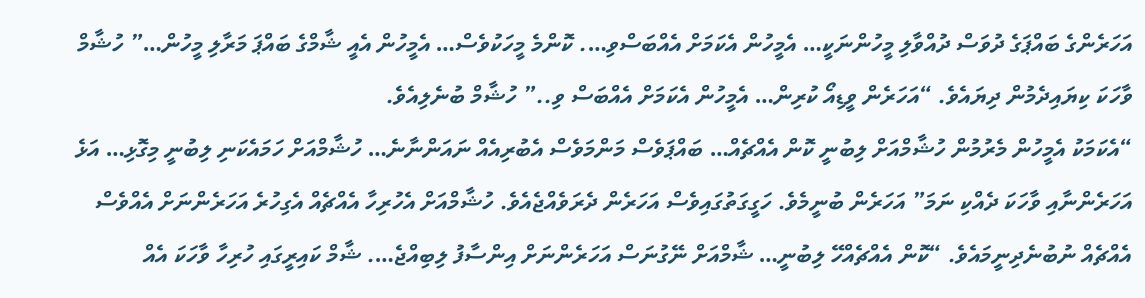އަހަރެންގެ ބައްޕަގެ ދުވަސް ދުއްވާލި މީހުންނަކީ… އެމީހުން އެކަމަށް އެއްބަސްވި…. ކޮންމެ މީހަކުވެސް… އެމީހުން އެއީ ޝާމްގެ ބައްޕަ މަރާލި މީހުން…” ހުޝާމް ވާހަކަ ކިޔައިދެމުން ދިޔައެވެ. “އަހަރެން ވީޑިއޯ ކުރިން… އެމީހުން އެކަމަށް އެއްބަސް ވި..” ހުޝާމް ބުނެލިއެވެ.
“އެކަމަކު އެމީހުން މެރުމުން ހުޝާމްއަށް ލިބުނީ ކޮން އެއްޗެއް… ބައްޕަވެސް މަންމަވެސް އެބުރިއެއް ނައަންނާނެ… ހުޝާމްއަށް ހަމައެކަނި ލިބުނީ މިގޮޅި… އަޅެ އަހަރެންނާއި ވާހަކަ ދެއްކި ނަމަ” އަހަރެން ބުނީމެވެ. ހަގީގަތުގައިވެސް އަހަރެން ދެރަވެއްޖެއެވެ. ހުޝާމްއަށް އެހުރިހާ އެއްޗެއް އެގިހުރެ އަހަރެންނަށް އެއްވެސް އެއްޗެއް ނުބުނެދިނީމައެވެ. “ކޮން އެއްޗެއްހޭ ލިބުނީ… ޝާމްއަށް ނޭގުނަސް އަހަރެންނަށް އިންސާފު ލިބިއްޖެ…. ޝާމް ކައިރީގައި ހުރިހާ ވާހަކަ އެއް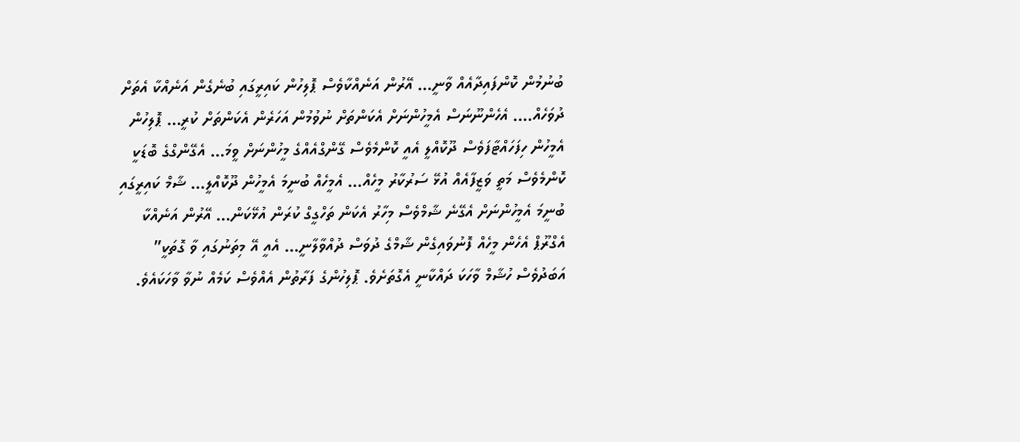ބުނުމުން ކޮންފައިދާއެއް ވާނީ… އޭރުން އަނެއްކާވެސް ޕޮލިހުން ކައިރީގައި ބުނެގެން އަނެއްކާ އެތަށް ދުވަހެއް…. އެހެންނޫނަސް އެމީހުންނަށް އެކަންތަށް ނުވުމުން އަހަރެން އެކަންތަށް ކުރީ… ޕޮލިހުން އެމީހުން ހިފަހައްޓާފަވެސް ދޫކޮއްލީ އެއީ ކޮންމެވެސް ގޭންގްއެއްގެ މީހުންނަށް ވީމަ… އެގޭންގްގެ ބޮޑަކީ ކޮންމެވެސް މަތީ ވަޒީފާއެއް އުޅޭ ސަރުކާރު މީހެއް… އެމީހެއް ބުނީމަ އެމީހުން ދޫކޮއްލީ… ޝާމް ކައިރީގައި ބުނީމަ އެމީހުންނަށް އެގޭނެ ޝާމްވެސް މިހާރު އެކަން ތަހްގީގް ކުރަން އުޅޭކަން… އޭރުން އަނެއްކާ އެގްރޫޕް އެހެން މީހެއް ފޮނުވައިގެން ޝާމްގެ ދުވަސް ދުއްވާލާނީ… އެއީ އޭ މިތަނުގައި ވާ ގޮތަކީ” އަބަދުވެސް ހުޝާމް ވާހަކަ ދައްކާނީ އެގޮތަށެވެ. ޕޮލިހުންގެ ފަރާތުން އެއްވެސް ކަމެއް ނުވާ ވާހަކައެވެ.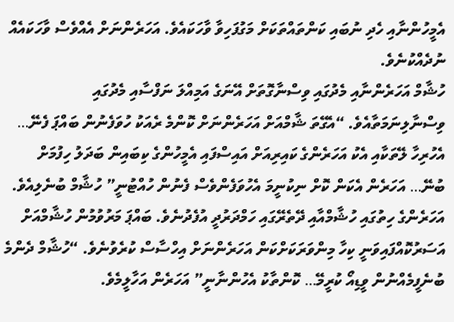އެމީހުންނާއި ހެދި ނުބައި ކަންތައްތަކަށް މަގުފަހިވާ ވާހަކައެވެ. އަހަރެންނަށް އެއްވެސް ވާހަކައެއް ނުދެއްކުނެވެ.
ހުޝާމް އަހަރެންނާއި މެދުގައި ވިސްނާގޮތަށް އޭނަގެ އަމިއްލަ ނަފްސާއި މެދުގައި ވިސްނާލިނަމަތާއެވެ. “އެގޭތަ ޝާމްއަށް އަހަރެންނަށް ކޮންމެ ރެއަކު ހުވަފެނުން ބައްޕަ ފެނޭ… އެހުރިހާ ލޭތަކާއި އެކު އަހަރެންގެ ކައިރިއަށް އައިސްފައި އެމީހުންގެ ކިބައިން ބަދަލު ހިފުމަށް ބުނޭ… އަހަރެން އެކަން ކޮށް ނިކުނީމަ އެހުވަފެންވެސް ފެނުން ހުއްޓުނީ” ހުޝާމް ބުނެލިއެވެ. އަހަރެންގެ ހިތުގައި ހުޝާމްއާއި ދޭތެރޭގައި ހަމްދަރުދީ އުފެދުނެވެ. ބައްޕަ މަރުވުމުން ހުޝާމްއަށް އަސަރުކޮއްފައިވަނީ ކިހާ މިންވަރަކަށްކަން އަހަރެންނަށް އިހްސާސް ކުރެވުނެވެ. “ހުޝާމް ދެންމެ ބުނެފީމެއްނުން ވީޑިއޯ ކުރީމޭ… ކޮންތާކު އެހުންނާނީ” އަހަރެން އަހާލީމެވެ.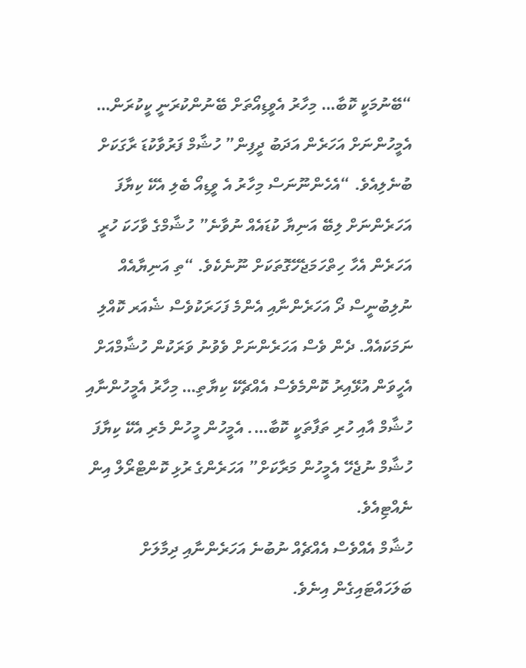“ބޭނުމަކީ ކޮބާ… މިހާރު އެވީޑިއޯތަށް ބޭނުންކުރަނީ ކީކުރަން… އެމީހުންނަށް އަހަރެން އަދަބު ދީފިން” ހުޝާމް ފަރުވާކުޑަ ރާގަކަށް ބުނެލިއެވެ. “އެހެންނޫނަސް މިހާރު އެ ވީޑިއޯ ބެލި އެކޭ ކިޔާފަ އަހަރެންނަށް ލިބޭ އަނިޔާ ކުޑައެއް ނުވާނެ” ހުޝާމްގެ ވާހަކަ ހުރީ އަހަރެން އެހާ ހިތްހަމަޖެހޭގޮތަކަށް ނޫނެކެވެ. “ތި އަނިޔާއެއް ނުލިބުނީސް ދޯ އަހަރެންނާއި އެންމެ ފަހަރަކުވެސް ޝެއަރ ކޮއްލި ނަމަކައެއް. ދެން ވެސް އަހަރެންނަށް ވެވުނު ވަރަކުން ހުޝާމްއަށް އެހީވަން އުޅޭއިރު ކޮންމެވެސް އެއްޗެކޭ ކިޔާތި… މިހާރު އެމީހުންނާއި ހުޝާމް އާއި ހުރި ތަފާތަކީ ކޮބާ…. އެމީހުން މީހުން މެރި އެކޭ ކިޔާފަ ހުޝާމް ނުޖެހޭ އެމީހުން މަރާކަށް” އަހަރެންގެ ރުޅި ކޮންޓްރޯލް އިން ނެއްޓިއެވެ.
ހުޝާމް އެއްވެސް އެއްޗެއް ނުބުނެ އަހަރެންނާއި ދިމާލަށް ބަލަހައްޓައިގެން އިނެވެ.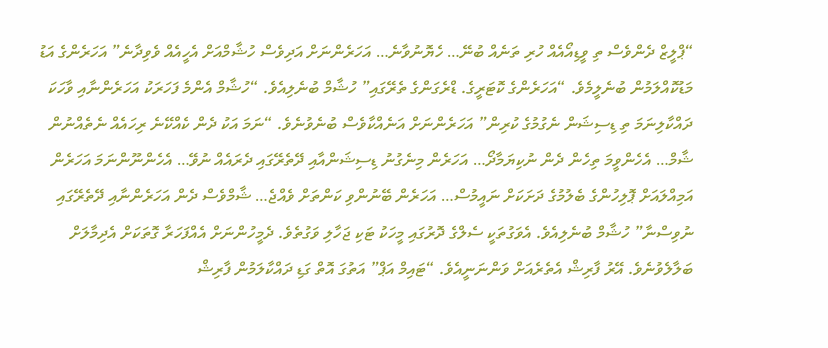“ޕްލީޒް ދެންވެސް ތި ވީޑިއޯއެއް ހުރި ތަނެއް ބުނޭ… ހެޔޮނުވާނެ… އަހަރެންނަށް އަދިވެސް ހުޝާމްއަށް އެހީއެއް ވެވިދާނެ” އަހަރެންގެ އަޑު މަޑުކޮއްލަމުން ބުނެލީމެވެ. “އަހަރެންގެ ކޮޓަރީގެ. ޑްރެގަންގެ ތެރޭގައި” ހުޝާމް ބުނެލިއެވެ. “ހުޝާމް އެންމެ ފަހަރަކު އަހަރެންނާއި ވާހަކަ ދައްކާލިނަމަ ތި ޑިސިޝަން ނެގުމުގެ ކުރިން” އަހަރެންނަށް އަނެއްކާވެސް ބުނެވުނެވެ. “ނަމަ އަކު ދެން ކެއްކޭނެ ރިހައެއް ނެތެއްނުން ޝާމް… އެހެންވީމަ ތިހެން ދެން ނުކިޔަމާދޯ… އަހަރެން މިނެގުނު ޑިސިޝަންއާއި ދޭތެރޭގައި ދެރައެއް ނުވޭ… އެހެންނޫންނަމަ އަހަރެން އަމިއްލައަށް ޕޮލިހުންގެ ބެލުމުގެ ދަށަކަށް ނައީމުސް… އަހަރެން ބޭނުންވި ކަންތަށް ވެއްޖެ… ޝާމްވެސް ދެން އަހަރެންނާއި ދޭތެރޭގައި ނުވިސްނާ” ހުޝާމް ބުނެލިއެވެ. އެވަގުތަކީ ސެލްގެ ދޮރުގައި މީހަކު ޓަކި ޖަހާލި ވަގުތެވެ. ދެމީހުންނަށް އެއްފަހަރާ ގޮތަކަށް އެދިމާލަށް ބަލާލެވުނެވެ. އޭރު ފާރިޝް އެތެރެއަށް ވަންނަނީއެވެ. “ޓައިމް އަޕް” އަތުގަ އޮތް ގަޑި ދައްކާލަމުން ފާރިޝް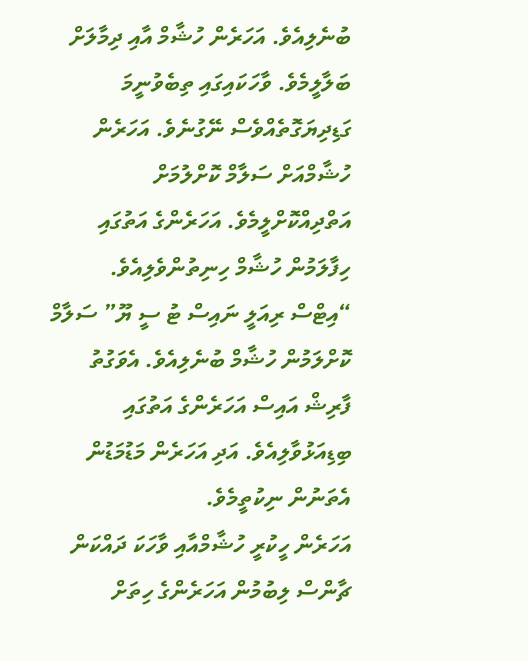ބުނެލިއެވެ. އަހަރެން ހުޝާމް އާއި ދިމާލަށް ބަލާލީމެވެ. ވާހަކައިގައި ތިބެވުނީމަ ގަޑިދިޔަގޮތެއްވެސް ނޭގުނެވެ. އަހަރެން ހުޝާމްއަށް ސަލާމް ކޮށްލުމަށް އަތްދިއްކޮށްލީމެވެ. އަހަރެންގެ އަތުގައި ހިފާލަމުން ހުޝާމް ހިނިތުންވެލިއެވެ. “އިޓްސް ރިއަލީ ނައިސް ޓު ސީ ޔޫ” ސަލާމް ކޮށްލަމުން ހުޝާމް ބުނެލިއެވެ. އެވަގުތު ފާރިޝް އައިސް އަހަރެންގެ އަތުގައި ބިޑިއަޅުވާލިއެވެ. އަދި އަހަރެން މަޑުމަޑުން އެތަނުން ނިކުތީމެވެ.
އަހަރެން ހީކުރީ ހުޝާމްއާއި ވާހަކަ ދައްކަން ޗާންސް ލިބުމުން އަހަރެންގެ ހިތަށް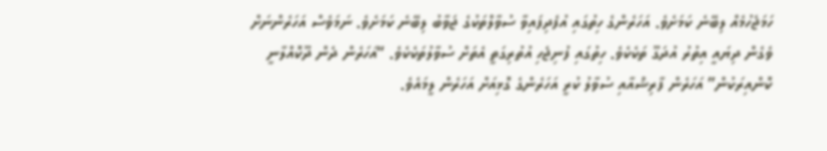ހަމަޖެހުމެއް ލިބޭނެ ކަމަށެވެ. އަހަރެންގެ ހިތުގައި އުފެދިފައިވާ ސުވާލްތަކުގެ ޖަވާބު ލިބޭނެ ކަމަށެވެ. ނަމަވެސް އަހަރެންނަށް ވެގެން ދިޔައީ އިތުރު އުދަގޫ ތަކެކެވެ. ހިތުގައި ފުނިޖެހި އުތުރިގަތީ އެތަށް ސުވާލުތަކެކެވެ. “އަހަރެން ދެން ދޫކޮއްލާނީ ކޮންއިރަކުން” އަހަރެން ފާރިޝްއާއި ސުވާލު ކުރީ އަހަރެންގެ ގޮޅިއަށް އަހަރެން ލީމައެވެ.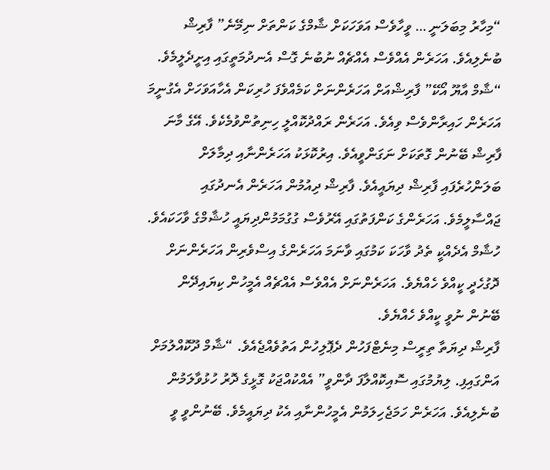“މިހާރު މިބަލަނީ … ވީހާވެސް އަވަހަކަށް ޝާމްގެ ކަންތަށް ނިމޭނެ” ފާރިޝް ބުނެލިއެވެ. އަހަރެން އެއްވެސް އެއްޗެއް ނުބުނެ ގޮސް އެނދުމަތީގައި އިށީދެލީމެވެ. “ޝާމް އާޔޫ އޯކޭ” ފާރިޝްއަށް އަހަރެންނަށް ކަމެއްވެފަ ހުރިކަން އެހާއަވަހަށް އެގުނީމަ އަހަރެން ހައިރާންވެސް ވިއެވެ. އަހަރެން ރައްދުކޮއްލީ ހިނިތުންވުމެކެވެ. އޭގެ މާނަ ފާރިޝް ބޭނުން ގޮތަކަށް ނަގަންވީއެވެ. އިރުކޮޅަކު އަހަރެންނާއި ދިމާލަށް ބަލަންހުރެފައި ފާރިޝް ދިޔައީއެވެ. ފާރިޝް ދިއުމުން އަހަރެން އެނދުގައި ޖައްސާލީމެވެ. އަހަރެންގެ ކަންފަތުގައި އޭރުވެސް ގުގުމަމުންދިޔައީ ހުޝާމްގެ ވާހަކައެވެ. ހުޝާމް އެދެއްކީ ތެދު ވާހަކަ ކަމުގައި ވާނަމަ އަހަރެންގެ އިސްވެރިން އަހަރެންނަށް ދޮގުހެދީ ކީއްވެ ހެއްޔެވެ. އަހަރެންނަށް އެއްވެސް އެއްޗެއް އެމީހުން ކިޔައިދޭން ބޭނުން ނުވީ ކީއްވެ ހެއްޔެވެ.
ފާރިޝް ދިޔަތާ ތިރީސް މިނެޓްފަހުން ދެޕޮލިހުން އަތުވެއްޖެއެވެ. “ޝާމް ދޫކޮއްލުމަށް އަންގައިފި. ލިޔުމުގައި ސޮއިކޮއްލާފަ ދާންވީ” އެއްކުއްޖަކު ގޮޅީގެ ދޮރު ހުޅުވާލަމުން ބުނެލިއެވެ. އަހަރެން ހަމަޖެހިލަމުން އެމީހުންނާއި އެކު ދިޔައީމެވެ. ބޭނުންވީ ވީ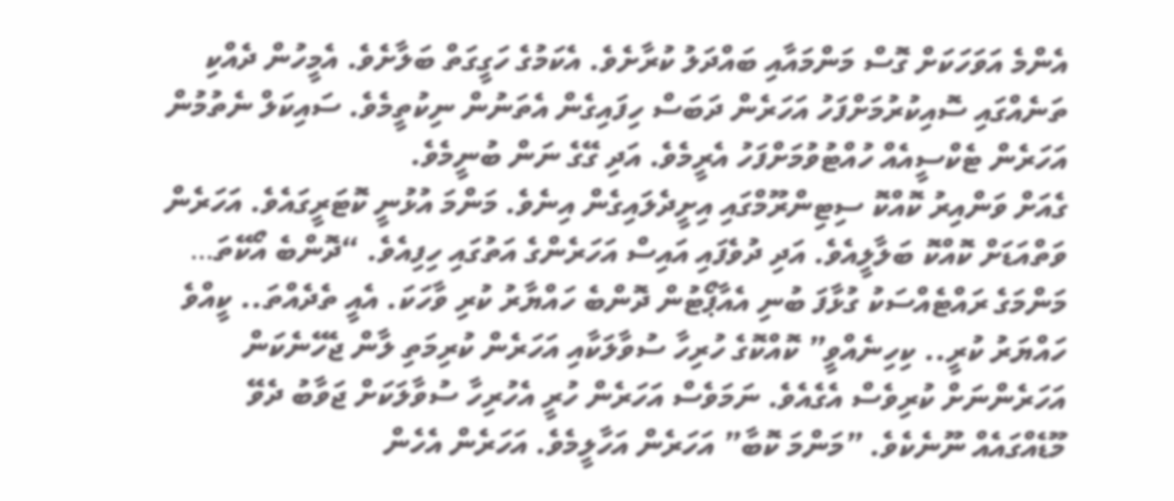އެންމެ އަވަހަކަށް ގޮސް މަންމައާއި ބައްދަލު ކުރާށެވެ. އެކަމުގެ ހަގީގަތް ބަލާށެވެ. އެމީހުން ދެއްކި ތަނެއްގައި ސޮއިކުރުމަށްފަހު އަހަރެން ދަބަސް ހިފައިގެން އެތަނުން ނިކުތީމެވެ. ސައިކަލް ނެތުމުން އަހަރެން ޓެކްސީއެއް ހުއްޓުވުމަށްފަހު އެރީމެވެ. އަދި ގޭގެ ނަން ބުނީމެވެ.
ގެއަށް ވަންއިރު ކޮއްކޮ ސިޓިންރޫމްގައި އިށީދެލައިގެން އިނެވެ. މަންމަ އުޅުނީ ކޮޓަރީގައެވެ. އަހަރެން ވަތްއަޑަށް ކޮއްކޮ ބަލާލީއެވެ. އަދި ދުވެފައި އައިސް އަހަރެންގެ އަތުގައި ހިފިއެވެ. “ދޮންބެ އޯކޭތަ… މަންމަގެ ރައްޓެއްސަކު ގުޅާފަ ބުނި އެއާޕޯޓުން ދޮންބެ ހައްޔާރު ކުރި ވާހަކަ. އެއީ ތެދެއްތަ.. ކީއްވެ ހައްޔަރު ކުރީ.. ކިހިނެއްވީ” ކޮއްކޮގެ ހުރިހާ ސުވާލަކާއި އަހަރެން ކުރިމަތި ލާން ޖެހޭނެކަން އަހަރެންނަށް ކުރިވެސް އެގެއެވެ. ނަމަވެސް އަހަރެން ހުރީ އެހުރިހާ ސުވާލަކަށް ޖަވާބު ދެވޭ މޫޑެއްގައެއް ނޫނެކެވެ. ”މަންމަ ކޮބާ” އަހަރެން އަހާލީމެވެ. އަހަރެން އެހެން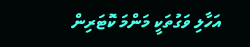އަހާލި ވަގުތަކީ މަންމަ ކޮޓަރިން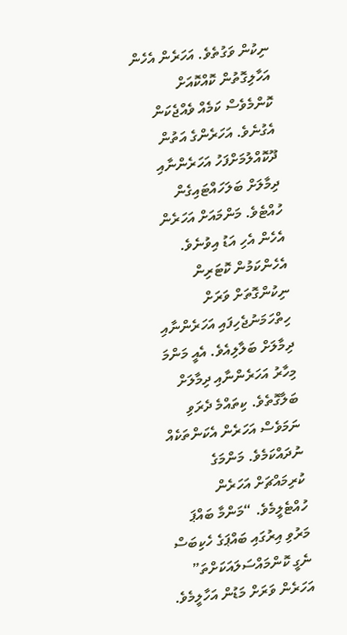ނިކުން ވަގުތެވެ. އަހަރެން އެހެން އަހާލިގޮތުން ކޮއްކޮއަށް ކޮންމެވެސް ކަމެއް ވެއްޖެކަން އެގުނެވެ. އަހަރެންގެ އަތުން ދޫކޮއްލުމަށްފަހު އަހަރެންނާއި ދިމާލަށް ބަލަހައްޓައިގެން ހުއްޓެވެ. މަންމައަށް އަހަރެން އެހެން އެހި އަޑު އިވުނެވެ. އެހެންކަމުން ކޮޓަރިން ނިކުންގޮތަށް ވަރަށް ހިތްހަމަނުޖެހިފައި އަހަރެންނާއި ދިމާލަށް ބަލާލިއެވެ. އެއީ މަންމަ މިހާރު އަހަރެންނާއި ދިމާލަށް ބަލާގޮތެވެ. ކިތައްމެ ދެރަވި ނަމަވެސް އަހަރެން އެކަންތަކެއް ނުދައްކަމެވެ. މަންމަގެ ކުރިމައްޗަށް އަހަރެން ހުއްޓެލީމެވެ. “މަންމާ ބައްޕަ މަރުވި އިރުގައި ބައްޕަގެ ހެކިބަސް ނެގީ ކޮންމައްސަލައަކަށްތަ” އަހަރެން ވަރަށް މަޑުން އަހާލީމެވެ.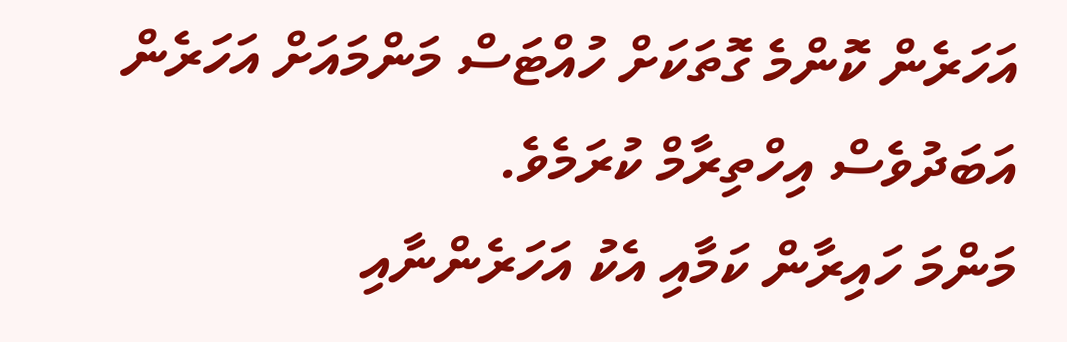އަހަރެން ކޮންމެ ގޮތަކަށް ހުއްޓަސް މަންމައަށް އަހަރެން އަބަދުވެސް އިހްތިރާމް ކުރަމެވެ.
މަންމަ ހައިރާން ކަމާއި އެކު އަހަރެންނާއި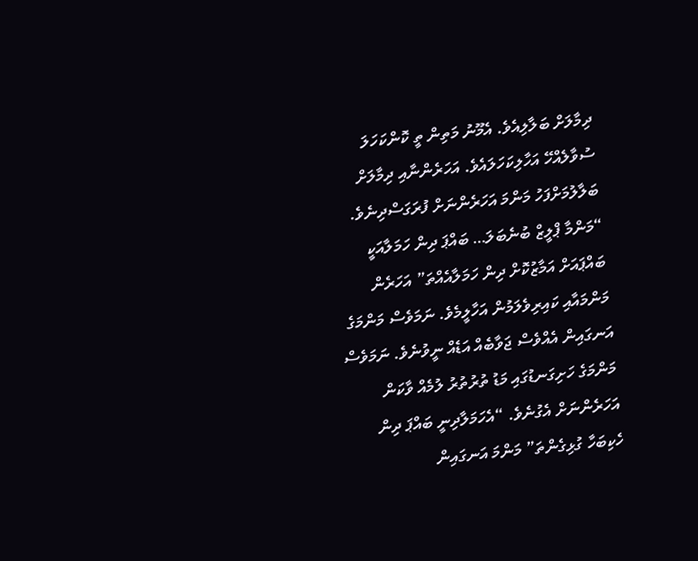ދިމާލަށް ބަލާލިއެވެ. އެމޫނު މަތިން ތީ ކޮންކަހަލަ ސުވާލެއްހޭ އަހާލިކަހަލައެވެ. އަހަރެންނާއި ދިމާލަށް ބަލާލުމަށްފަހު މަންމަ އަހަރެންނަށް ފުރަގަސްދިނެވެ. “މަންމާ ޕްލީޒް ބުނެބަލަ… ބައްޕަ ދިން ހަމަލާއަކީ ބައްޕައަށް އަމާޒުކޮށް ދިން ހަމަލާއެއްތަ” އަހަރެން މަންމައާއި ކައިރިވެލަމުން އަހާލީމެވެ. ނަމަވެސް މަންމަގެ އަނގައިން އެއްވެސް ޖަވާބެއް އަޑެއް ނީވުނެވެ. ނަމަވެސް މަންމަގެ ހަށިގަނޑުގައި މަޑު ތުރުތުރު ލުމެއް ވާކަން އަހަރެންނަށް އެގުނެވެ. “އެހަމަލާދިނީ ބައްޕަ ދިން ހެކިބަހާ ގުޅިގެންތަ” މަންމަ އަނގައިން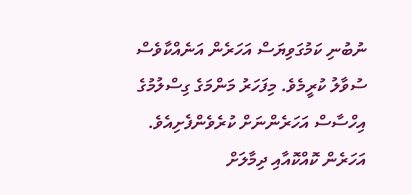ނުބުނި ކަމުގަވިޔަސް އަހަރެން އަނެއްކާވެސް ސުވާލު ކުރީމެވެ. މިފަހަރު މަންމަގެ ގިސްލުމުގެ އިހްސާސް އަހަރެންނަށް ކުރެވެންފެށިއެވެ. އަހަރެން ކޮއްކޮއާއި ދިމާލަށް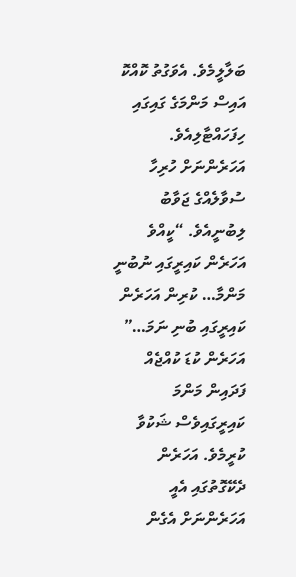ބަލާލީމެވެ. އެވަގުތު ކޮއްކޮ އައިސް މަންމަގެ ގައިގައި ހިފަހައްޓާލިއެވެ. އަހަރެންނަށް ހުރިހާ ސުވާލެއްގެ ޖަވާބު ލިބުނީއެވެ. “ކީއްވެ އަހަރެން ކައިރީގައި ނުބުނީ މަންމާ… ކުރިން އަހަރެން ކައިރީގައި ބުނި ނަމަ…” އަހަރެން ކުޑަ ކުއްޖެއް ފަދައިން މަންމަ ކައިރީގައިވެސް ޝަކުވާ ކުރީމެވެ. އަހަރެން ދެކޭގޮތުގައި އެއީ އަހަރެންނަށް އެގެން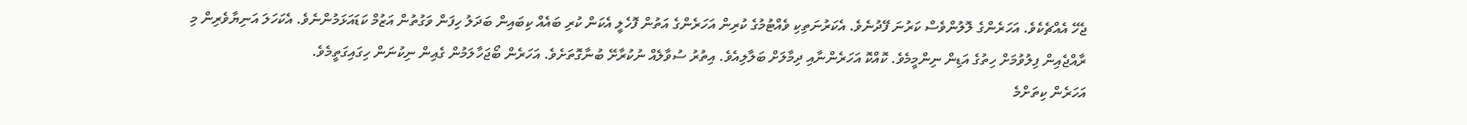ޖެހޭ އެއްޗެކެވެ. އަހަރެންގެ ލޮލުންވެސް ކަރުނަ ފޭދުނެވެ. އެކަރުނަތިކި ވެއްޓުމުގެ ކުރިން އަހަރެންގެ އަތުން ފޮހެލީ އެކަން ކުރި ބައެއް ކިބައިން ބަދަލު ހިފަން ވަގުތުން އަޒުމް ކަޑައަޅަމުންނެވެ. އެކަހަލަ އަނިޔާވެރިން މި ރާއްޖެއިން ފިލުވުމަށް ހިތުގެ އަޑިން ނިންމީމެވެ. ކޮއްކޮ އަހަރެންނާއި ދިމާލަށް ބަލާލިއެވެ. އިތުރު ސުވާލެއް ނުކުރާށޭ ބުނާގޮތަށެވެ. އަހަރެން ބޯޖަހާލަމުން ގެއިން ނިކުނަން ހިގައިގަތީމެވެ.
އަހަރެން ކިތަށްމެ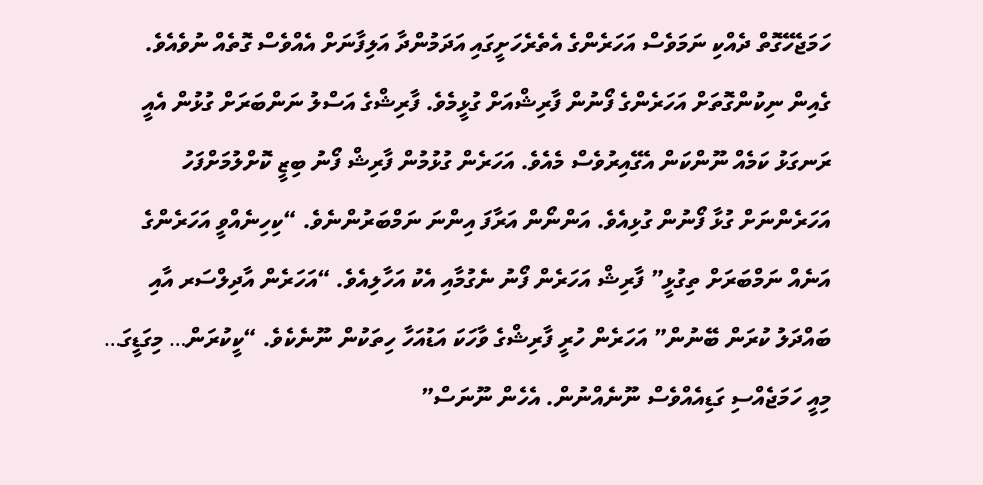ހަމަޖެހޭގޮތް ދެއްކި ނަމަވެސް އަހަރެންގެ އެތެރެހަށީގައި އަދަމުންދާ އަލިފާނަށް އެއްވެސް ގޮތެއް ނުވެއެވެ. ގެއިން ނިކުންގޮތަށް އަހަރެންގެ ފޯނުން ފާރިޝްއަށް ގުޅީމެވެ. ފާރިޝްގެ އަސްލު ނަންބަރަށް ގުޅުން އެއީ ރަނގަޅު ކަމެއް ނޫންކަން އެގޭއިރުވެސް މެއެވެ. އަހަރެން ގުޅުމުން ފާރިޝް ފޯނު ބިޒީ ކޮށްލުމަށްފަހު އަހަރެންނަށް ގުޅާ ފޯނުން ގުޅިއެވެ. އަންނޯން އަރާފަ އިންނަ ނަމްބަރުންނެވެ. “ކިހިނެއްވީ އަހަރެންގެ އަނެއް ނަމްބަރަށް ތިގުޅީ” ފާރިޝް އަހަރެން ފޯނު ނެގުމާއި އެކު އަހާލިއެވެ. “އަހަރެން އާދިލްސަރ އާއި ބައްދަލު ކުރަން ބޭނުން” އަހަރެން ހުރީ ފާރިޝްގެ ވާހަކަ އަޑުއަހާ ހިތަކުން ނޫނެކެވެ. “ކީކުރަން… މިގަޑީގަ… މިއީ ހަމަޖެއްސި ގަޑިއެއްވެސް ނޫނެއްނުން. އެހެން ނޫނަސް”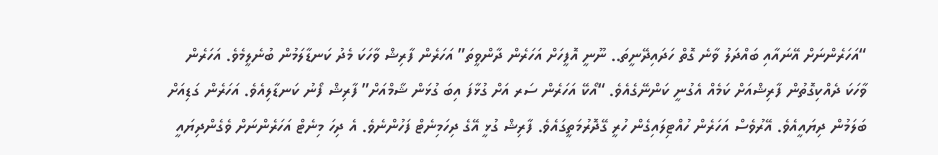“އަހަރެންނަށް އޭނައާއި ބައްދަލު ވާނެ ގޮތް ހަދައިދޭނީތަ.. ނޫނީ އޮފީހަށް އަހަރެން ދާންވީތަ” އަހަރެން ފާރިޝް ވާހަކަ މެދު ކަނޑާލަމުން ބުނެލީމެވެ. އަހަރެން ވާހަކަ ދެއްކިގޮތުން ފާރިޝްއަށް ކަމެއް އެގުނީ ކަންނޭގެއެވެ. “އޯކޭ އަހަރެން ސަރ އަށް ގުޅާފަ އިބަ ގުޅަން ޝާމްއަށް” ފާރިޝް ފޯނު ކަނޑާލިއެވެ. އަހަރެން ގަޑިއަށް ބަލަމުން ދިޔައީއެވެ. އޭރުވެސް އަހަރެން ހުއްޓިލައިގެން ހުރީ ގޭދޮރުމަތީގައެވެ. ފާރިޝް ގުޅީ އޭގެ ދިހަމިނެޓް ފަހުންނެވެ. އެ ދިހަ މިނެޓް އަހަރެންނަށް ވެގެންދިޔައީ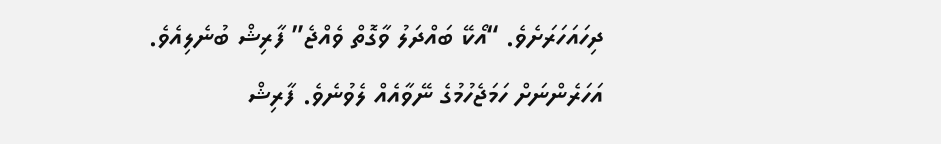ދިހައަހަރަށެވެ. “އޯކޭ ބައްދަލު ވާގޮތް ވެއްޖެ” ފާރިޝް ބުނެލިއެވެ. އަހަރެންނަށް ހަމަޖެހުމުގެ ނޭވާއެއް ލެވުނެވެ. ފާރިޝް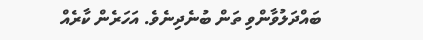ބައްދަލުވާންވި ތަން ބުނެދިނެވެ. އަހަރެން ކާރެއް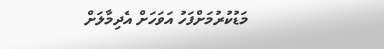މަޑުކުރުމަށްފަހު އަވަހަށް އެދިމާލަށް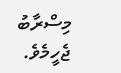މިސްރާބު ޖެހީމެވެ.